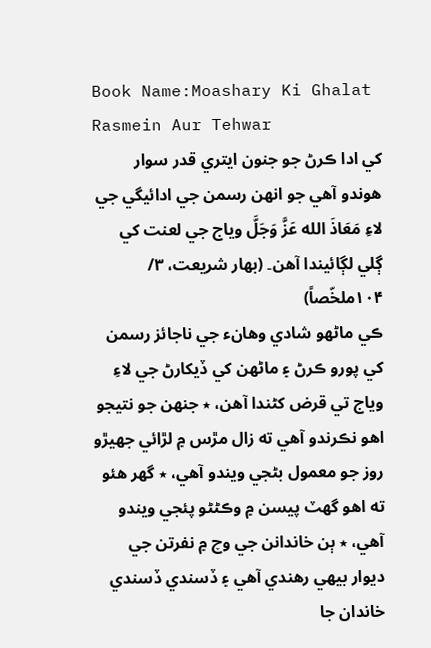Book Name:Moashary Ki Ghalat Rasmein Aur Tehwar
کي ادا ڪرڻ جو جنون ايتري قدر سوار هوندو آهي جو انهن رسمن جي ادائيگي جي لاءِ مَعَاذَ الله عَزَّ وَجَلَّ وياج جي لعنت کي ڳلي لڳائيندا آهن۔ (بهار شريعت، ۳/ ۱۰۴ملخّصاً)
ڪي ماڻهو شادي وهانء جي ناجائز رسمن کي پورو ڪرڻ ۽ ماڻهن کي ڏيکارڻ جي لاءِ وياج تي قرض کڻندا آهن، ٭ جنهن جو نتيجو اهو نڪرندو آهي ته زال مڙس ۾ لڙائي جھيڙو روز جو معمول بڻجي ويندو آهي، ٭ گھر هئو ته اهو گھٽ پيسن ۾ وڪڻڻو پئجي ويندو آهي، ٭ ٻن خاندانن جي وچ ۾ نفرتن جي ديوار بيهي رهندي آهي ۽ ڏسندي ڏسندي خاندان جا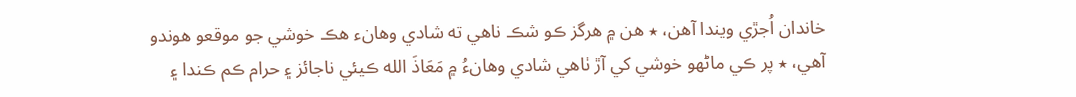خاندان اُجڙي ويندا آهن، ٭ هن ۾ هرگز ڪو شڪ ناهي ته شادي وهانء هڪ خوشي جو موقعو هوندو آهي، ٭ پر ڪي ماڻهو خوشي کي آڙ ٺاهي شادي وهانءُ ۾ مَعَاذَ الله ڪيئي ناجائز ۽ حرام ڪم ڪندا ۽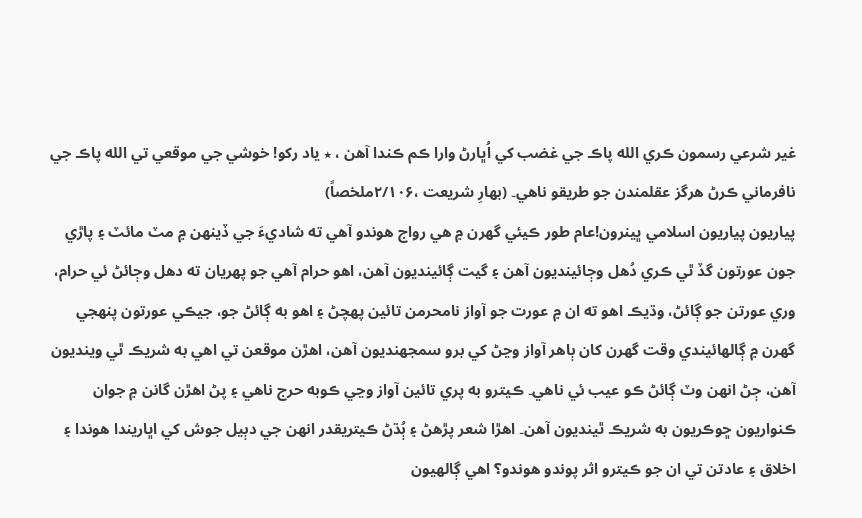غير شرعي رسمون ڪري الله پاڪ جي غضب کي اُڀارڻ وارا ڪم ڪندا آهن ، ٭ ياد رکو! خوشي جي موقعي تي الله پاڪ جي نافرماني ڪرڻ هرگز عقلمندن جو طريقو ناهي۔ (بهارِ شريعت ،۲/۱۰۶ملخصاً)
پياريون پياريون اسلامي ڀينرون!عام طور ڪيئي گهرن ۾ هي رواج هوندو آهي ته شاديءَ جي ڏينهن ۾ مٽ مائٽ ۽ پاڙي جون عورتون گڏ ٿي ڪري دُهل وڄائينديون آهن ۽ گيت ڳائينديون آهن، اهو حرام آهي جو پهريان ته دهل وڄائڻ ئي حرام، وري عورتن جو ڳائڻ، وڌيڪ اهو ته ان ۾ عورت جو آواز نامحرمن تائين پهچڻ ۽ اهو به ڳائڻ جو، جيڪي عورتون پنهجي گهرن ۾ ڳالهائيندي وقت گهرن کان ٻاهر آواز وڃڻ کي برو سمجهنديون آهن، اهڙن موقعن تي اهي به شريڪ ٿي وينديون آهن، ڄڻ انهن وٽ ڳائڻ ڪو عيب ئي ناهي۔ ڪيترو به پري تائين آواز وڃي ڪوبه حرج ناهي ۽ پڻ اهڙن گانن ۾ جوان ڪنواريون ڇوڪريون به شريڪ ٿينديون آهن۔ اهڙا شعر پڙهڻ ۽ ٻُڌڻ ڪيتريقدر انهن جي دٻيل جوش کي اڀاريندا هوندا ۽ اخلاق ۽ عادتن تي ان جو ڪيترو اثر پوندو هوندو؟ اهي ڳالهيون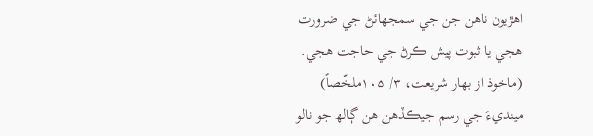اهڙيون ناهن جن جي سمجهائڻ جي ضرورت هجي يا ثبوت پيش ڪرڻ جي حاجت هجي. (ماخوذ از بهار شريعت، ۳/ ۱۰۵ملخّصاً)
مينديءَ جي رسم جيڪڏهن هن ڳالھ جو نالو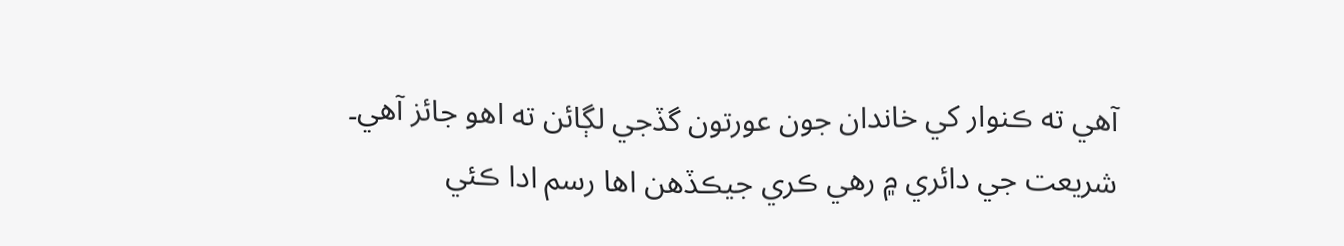آهي ته ڪنوار کي خاندان جون عورتون گڏجي لڳائن ته اهو جائز آهي۔ شريعت جي دائري ۾ رهي ڪري جيڪڏهن اها رسم ادا ڪئي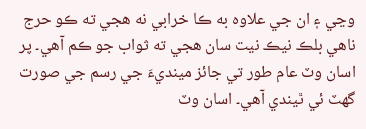وڃي ۽ ان جي علاوه به ڪا خرابي نه هجي ته ڪو حرج ناهي بلڪ نيڪ نيت سان هجي ته ثواب جو ڪم آهي۔ پر اسان وٽ عام طور تي جائز مينديءَ جي رسم جي صورت گھٽ ئي ٿيندي آهي۔ اسان وٽ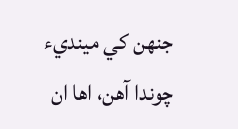جنهن کي مينديء چوندا آهن، اها ان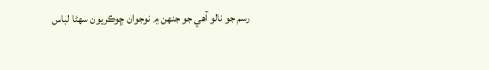رسم جو نالو آهي جو جنهن ۾ نوجوان ڇوڪريون سهڻا لباس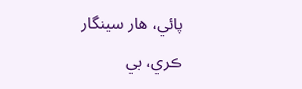پائي، هار سينگار ڪري، بي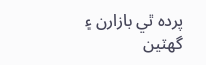پرده ٿي بازارن ۽ گهٽين